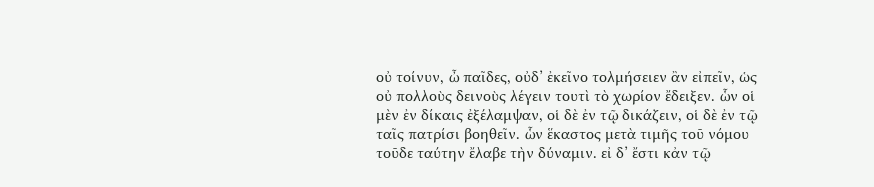οὐ τοίνυν, ὦ παῖδες, οὐδ’ ἐκεῖνο τολμήσειεν ἂν εἰπεῖν, ὡς οὐ πολλοὺς δεινοὺς λέγειν τουτὶ τὸ χωρίον ἔδειξεν. ὧν οἱ μὲν ἐν δίκαις ἐξέλαμψαν, οἱ δὲ ἐν τῷ δικάζειν, οἱ δὲ ἐν τῷ ταῖς πατρίσι βοηθεῖν. ὧν ἕκαστος μετὰ τιμῆς τοῦ νόμου τοῦδε ταύτην ἔλαβε τὴν δύναμιν. εἰ δ’ ἔστι κἀν τῷ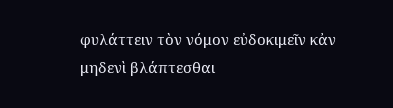φυλάττειν τὸν νόμον εὐδοκιμεῖν κἀν μηδενὶ βλάπτεσθαι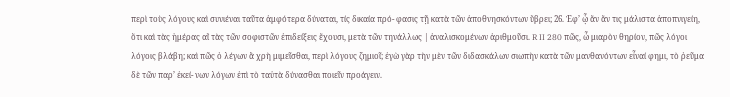περὶ τοὺς λόγους καὶ συνιέναι ταῦτα ἀμφότερα δύναται, τίς δικαία πρό- φασις τῇ κατὰ τῶν ἀποθνησκόντων ὕβρει; 26. Ἐφ’ ᾧ ἄν ἄν τις μάλιστα ἀποπνιγείη, ὅτι καὶ τὰς ἡμέρας αἳ τὰς τῶν σοφιστῶν ἐπιδείξεις ἔχουσι, μετὰ τῶν τηνάλλως | ἀναλισκομένων ἀριθμοῦσι. R II 280 πῶς, ὦ μιαρὸν θηρίον, πῶς λόγοι λόγοις βλάβη; καὶ πῶς ὁ λέγων ἃ χρὴ μιμεῖσθαι, περὶ λόγους ζημιοῖ; ἐγὼ γὰρ τὴν μὲν τῶν διδασκάλων σιωπὴν κατὰ τῶν μανθανόντων εἶναί φημι, τὸ ῥεῦμα δὲ τῶν παρ’ ἐκεί- νων λόγων ἐπὶ τὸ ταὐτὰ δύνασθαι ποιεῖν προάγειν.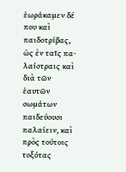ἑωράκαμεν δέ που καὶ παιδοτρίβας, ὡς ἐν ταῖς πα- λαίστραις καὶ διὰ τῶν ἑαυτῶν σωμάτων παιδεύουσι παλαίειν, καὶ πρὸς τούτοις τοξότας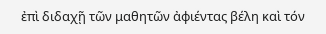ἐπὶ διδαχῇ τῶν μαθητῶν ἀφιέντας βέλη καὶ τόν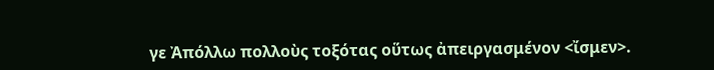γε Ἀπόλλω πολλοὺς τοξότας οὕτως ἀπειργασμένον <ἴσμεν>.